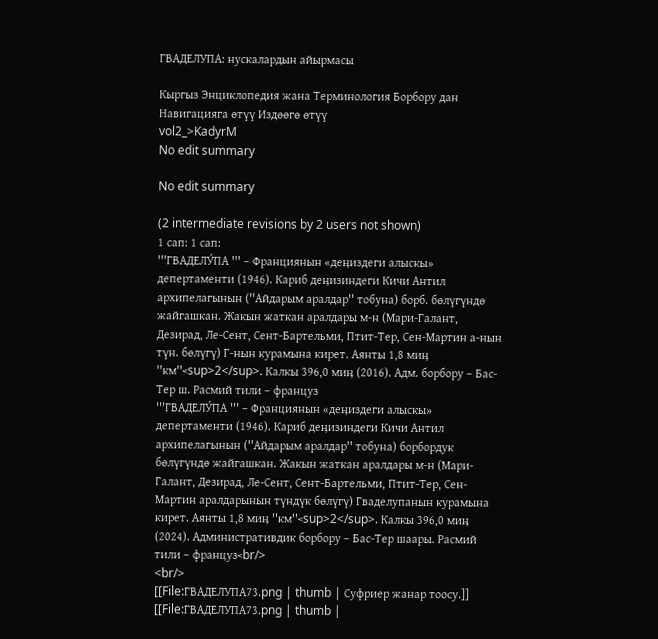ГВАДЕЛУПА: нускалардын айырмасы

Кыргыз Энциклопедия жана Терминология Борбору дан
Навигацияга өтүү Издөөгө өтүү
vol2_>KadyrM
No edit summary

No edit summary

(2 intermediate revisions by 2 users not shown)
1 сап: 1 сап:
'''ГВАДЕЛУ́ПА ''' – Франциянын «деӊиздеги алыскы» депертаменти (1946). Кариб деӊизиндеги Кичи Антил архипелагынын (''Айдарым аралдар'' тобуна) борб. бөлүгүндө жайгашкан. Жакын жаткан аралдары м-н (Мари-Галант, Дезирад, Ле-Сент, Сент-Бартельми, Птит-Тер, Сен-Мартин а-нын түн. бөлүгү) Г-нын курамына кирет. Аянты 1,8 миӊ ''км''<sup>2</sup>. Калкы 396,0 миӊ (2016). Адм. борбору – Бас-Тер ш. Расмий тили – француз
'''ГВАДЕЛУ́ПА ''' – Франциянын «деӊиздеги алыскы» депертаменти (1946). Кариб деӊизиндеги Кичи Антил архипелагынын (''Айдарым аралдар'' тобуна) борбордук бөлүгүндө жайгашкан. Жакын жаткан аралдары м-н (Мари-Галант, Дезирад, Ле-Сент, Сент-Бартельми, Птит-Тер, Сен-Мартин аралдарынын түндүк бөлүгү) Гваделупанын курамына кирет. Аянты 1,8 миӊ ''км''<sup>2</sup>. Калкы 396,0 миӊ (2024). Административдик борбору – Бас-Тер шаары. Расмий тили – француз<br/>
<br/>
[[File:ГВАДЕЛУПА73.png | thumb | Суфриер жанар тоосу.]]
[[File:ГВАДЕЛУПА73.png | thumb |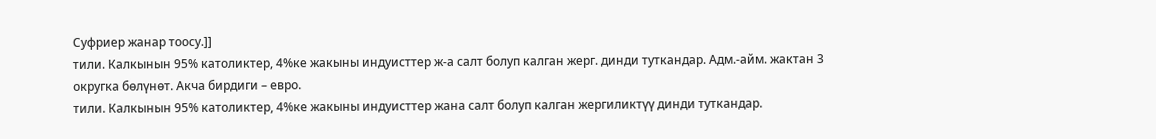Суфриер жанар тоосу.]]
тили. Калкынын 95% католиктер, 4%ке жакыны индуисттер ж-а салт болуп калган жерг. динди туткандар. Адм.-айм. жактан 3 округка бөлүнөт. Акча бирдиги – евро.
тили. Калкынын 95% католиктер, 4%ке жакыны индуисттер жана салт болуп калган жергиликтүү динди туткандар.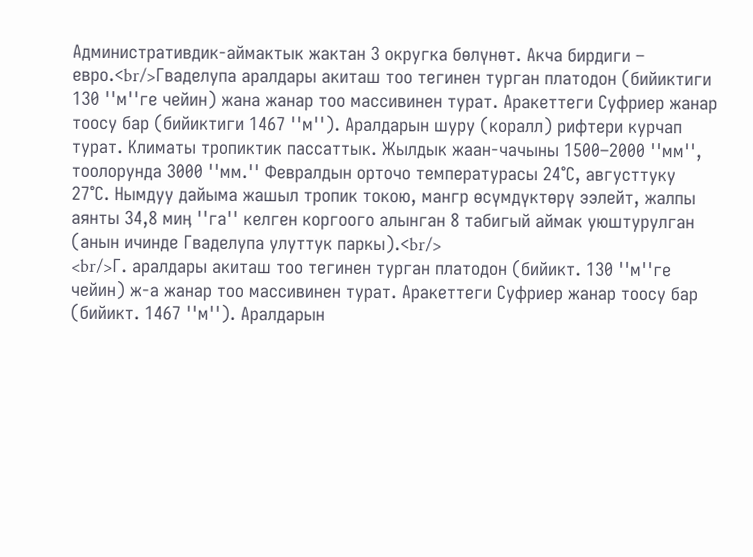Административдик-аймактык жактан 3 округка бөлүнөт. Акча бирдиги – евро.<br/>Гваделупа аралдары акиташ тоо тегинен турган платодон (бийиктиги 130 ''м''ге чейин) жана жанар тоо массивинен турат. Аракеттеги Суфриер жанар тоосу бар (бийиктиги 1467 ''м''). Аралдарын шуру (коралл) рифтери курчап турат. Климаты тропиктик пассаттык. Жылдык жаан-чачыны 1500–2000 ''мм'', тоолорунда 3000 ''мм.'' Февралдын орточо температурасы 24°С, августтуку 27°С. Нымдуу дайыма жашыл тропик токою, мангр өсүмдүктөрү ээлейт, жалпы аянты 34,8 миӊ ''га'' келген коргоого алынган 8 табигый аймак уюштурулган (анын ичинде Гваделупа улуттук паркы).<br/>
<br/>Г. аралдары акиташ тоо тегинен турган платодон (бийикт. 130 ''м''ге чейин) ж-а жанар тоо массивинен турат. Аракеттеги Суфриер жанар тоосу бар (бийикт. 1467 ''м''). Аралдарын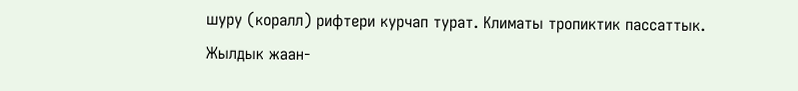шуру (коралл) рифтери курчап турат. Климаты тропиктик пассаттык. Жылдык жаан-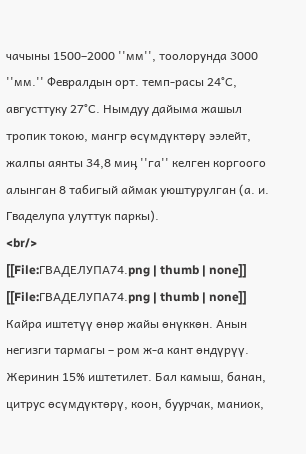чачыны 1500–2000 ''мм'', тоолорунда 3000 ''мм.'' Февралдын орт. темп-расы 24°С, августтуку 27°С. Нымдуу дайыма жашыл тропик токою, мангр өсүмдүктөрү ээлейт, жалпы аянты 34,8 миӊ ''га'' келген коргоого алынган 8 табигый аймак уюштурулган (а. и. Гваделупа улуттук паркы).
<br/>
[[File:ГВАДЕЛУПА74.png | thumb | none]]
[[File:ГВАДЕЛУПА74.png | thumb | none]]
Кайра иштетүү өнөр жайы өнүккөн. Анын негизги тармагы – ром ж-а кант өндүрүү. Жеринин 15% иштетилет. Бал камыш, банан, цитрус өсүмдүктөрү, коон, буурчак, маниок,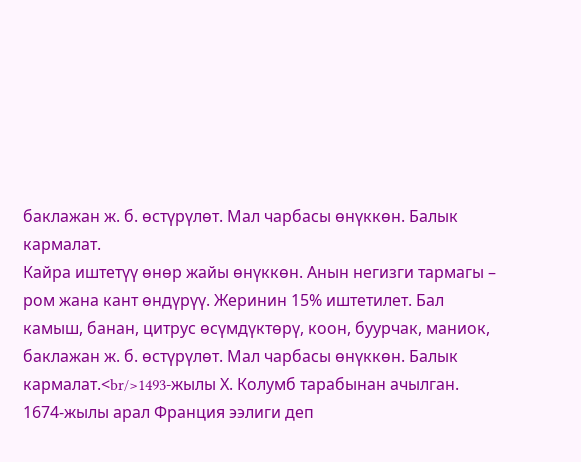баклажан ж. б. өстүрүлөт. Мал чарбасы өнүккөн. Балык кармалат.
Кайра иштетүү өнөр жайы өнүккөн. Анын негизги тармагы – ром жана кант өндүрүү. Жеринин 15% иштетилет. Бал камыш, банан, цитрус өсүмдүктөрү, коон, буурчак, маниок, баклажан ж. б. өстүрүлөт. Мал чарбасы өнүккөн. Балык кармалат.<br/>1493-жылы Х. Колумб тарабынан ачылган. 1674-жылы арал Франция ээлиги деп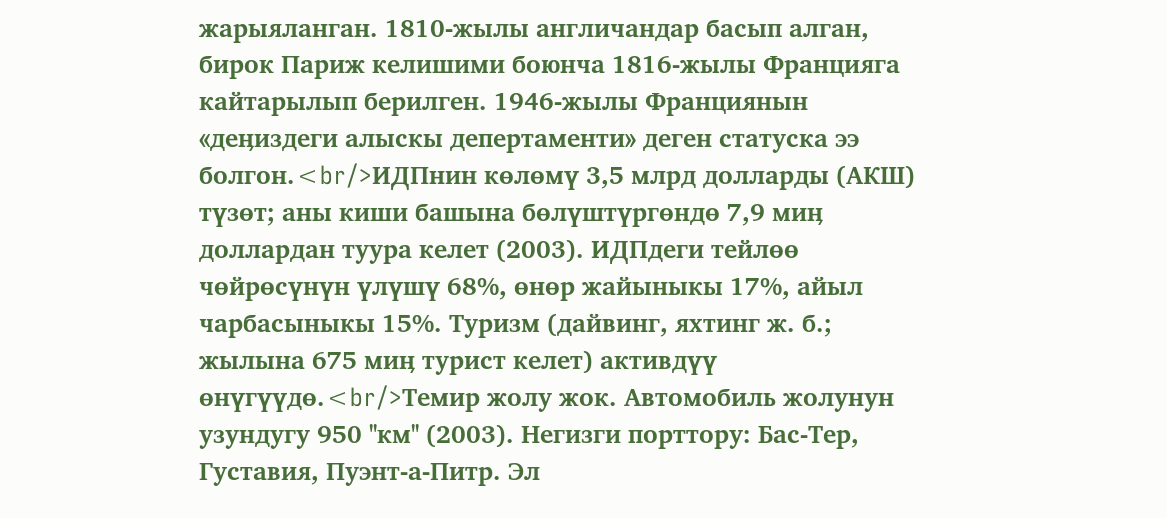жарыяланган. 1810-жылы англичандар басып алган, бирок Париж келишими боюнча 1816-жылы Францияга кайтарылып берилген. 1946-жылы Франциянын «деӊиздеги алыскы депертаменти» деген статуска ээ болгон.<br/>ИДПнин көлөмү 3,5 млрд долларды (АКШ) түзөт; аны киши башына бөлүштүргөндө 7,9 миӊ доллардан туура келет (2003). ИДПдеги тейлөө чөйрөсүнүн үлүшү 68%, өнөр жайыныкы 17%, айыл чарбасыныкы 15%. Туризм (дайвинг, яхтинг ж. б.; жылына 675 миӊ турист келет) активдүү өнүгүүдө.<br/>Темир жолу жок. Автомобиль жолунун узундугу 950 ''км'' (2003). Негизги порттору: Бас-Тер, Густавия, Пуэнт-а-Питр. Эл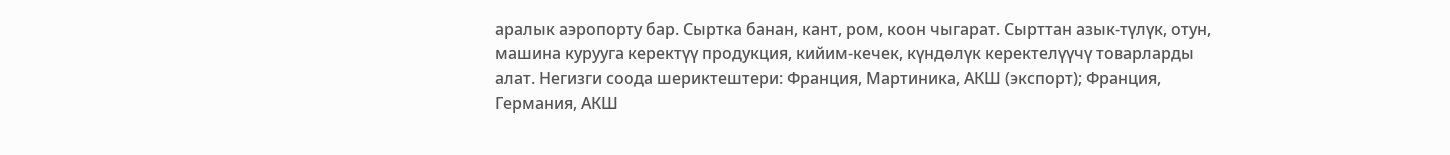аралык аэропорту бар. Сыртка банан, кант, ром, коон чыгарат. Сырттан азык-түлүк, отун, машина курууга керектүү продукция, кийим-кечек, күндөлүк керектелүүчү товарларды алат. Негизги соода шериктештери: Франция, Мартиника, АКШ (экспорт); Франция, Германия, АКШ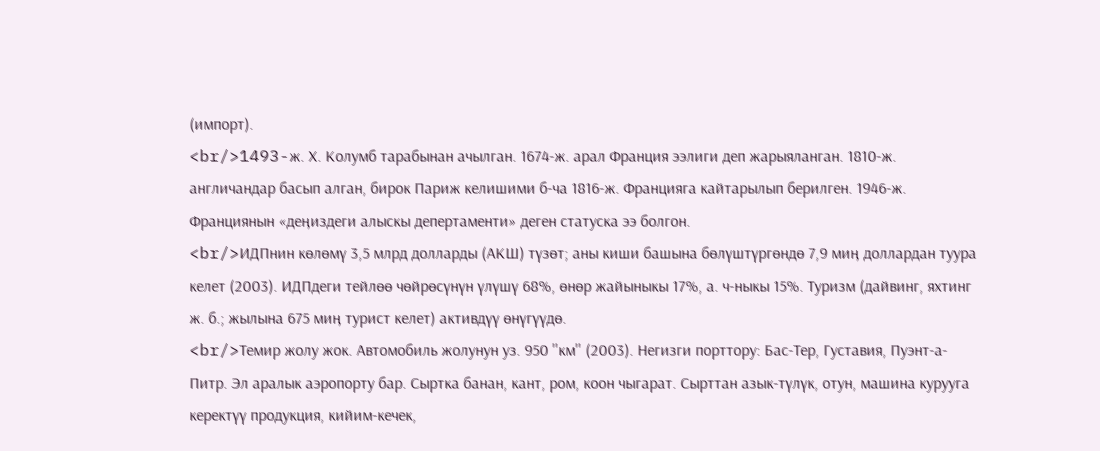(импорт).
<br/>1493-ж. Х. Колумб тарабынан ачылган. 1674-ж. арал Франция ээлиги деп жарыяланган. 1810-ж. англичандар басып алган, бирок Париж келишими б-ча 1816-ж. Францияга кайтарылып берилген. 1946-ж. Франциянын «деӊиздеги алыскы депертаменти» деген статуска ээ болгон.
<br/>ИДПнин көлөмү 3,5 млрд долларды (АКШ) түзөт; аны киши башына бөлүштүргөндө 7,9 миӊ доллардан туура келет (2003). ИДПдеги тейлөө чөйрөсүнүн үлүшү 68%, өнөр жайыныкы 17%, а. ч-ныкы 15%. Туризм (дайвинг, яхтинг ж. б.; жылына 675 миӊ турист келет) активдүү өнүгүүдө.
<br/>Темир жолу жок. Автомобиль жолунун уз. 950 ''км'' (2003). Негизги порттору: Бас-Тер, Густавия, Пуэнт-а-Питр. Эл аралык аэропорту бар. Сыртка банан, кант, ром, коон чыгарат. Сырттан азык-түлүк, отун, машина курууга керектүү продукция, кийим-кечек,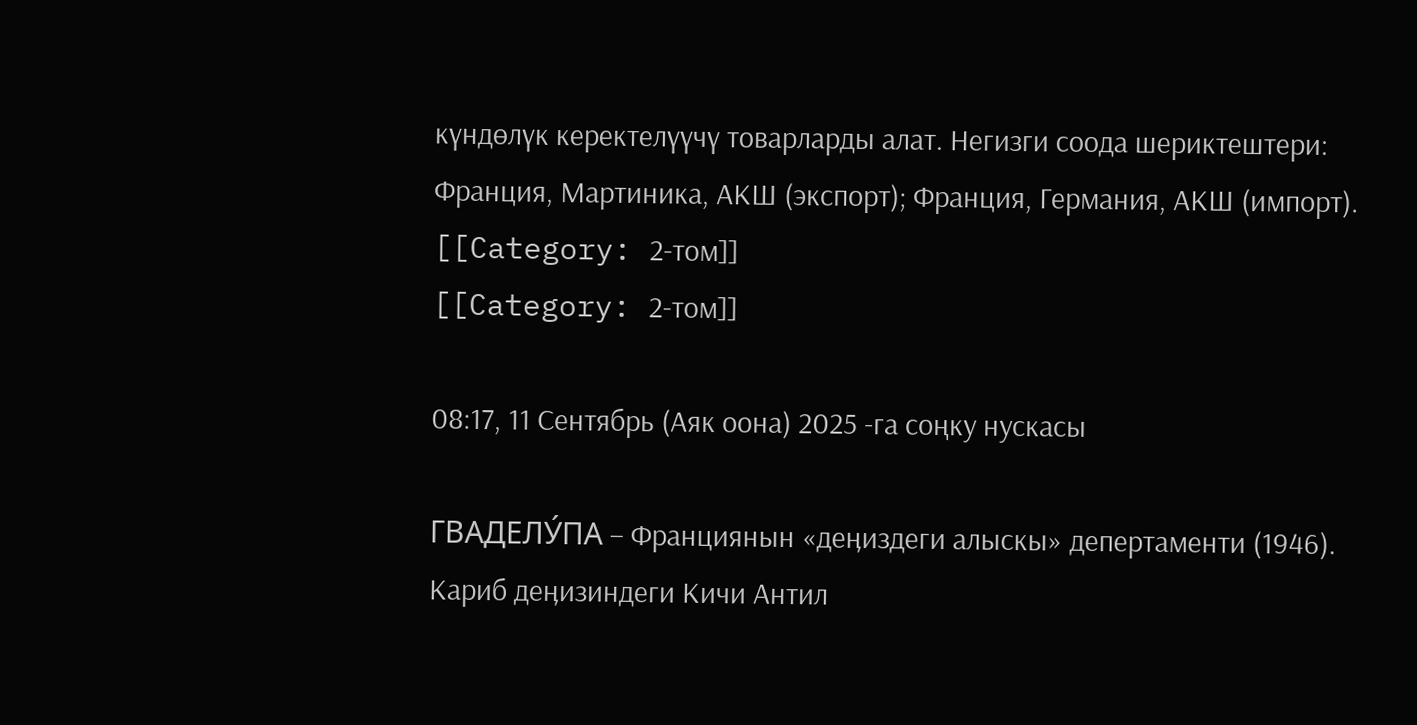күндөлүк керектелүүчү товарларды алат. Негизги соода шериктештери: Франция, Мартиника, АКШ (экспорт); Франция, Германия, АКШ (импорт).
[[Category: 2-том]]
[[Category: 2-том]]

08:17, 11 Сентябрь (Аяк оона) 2025 -га соңку нускасы

ГВАДЕЛУ́ПА – Франциянын «деӊиздеги алыскы» депертаменти (1946). Кариб деӊизиндеги Кичи Антил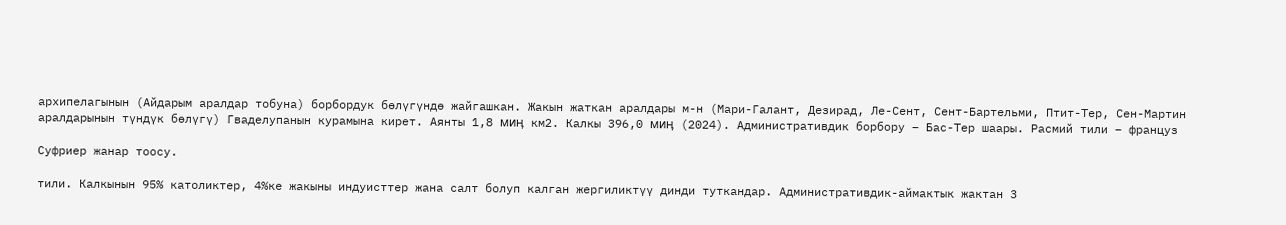архипелагынын (Айдарым аралдар тобуна) борбордук бөлүгүндө жайгашкан. Жакын жаткан аралдары м-н (Мари-Галант, Дезирад, Ле-Сент, Сент-Бартельми, Птит-Тер, Сен-Мартин аралдарынын түндүк бөлүгү) Гваделупанын курамына кирет. Аянты 1,8 миӊ км2. Калкы 396,0 миӊ (2024). Административдик борбору – Бас-Тер шаары. Расмий тили – француз

Суфриер жанар тоосу.

тили. Калкынын 95% католиктер, 4%ке жакыны индуисттер жана салт болуп калган жергиликтүү динди туткандар. Административдик-аймактык жактан 3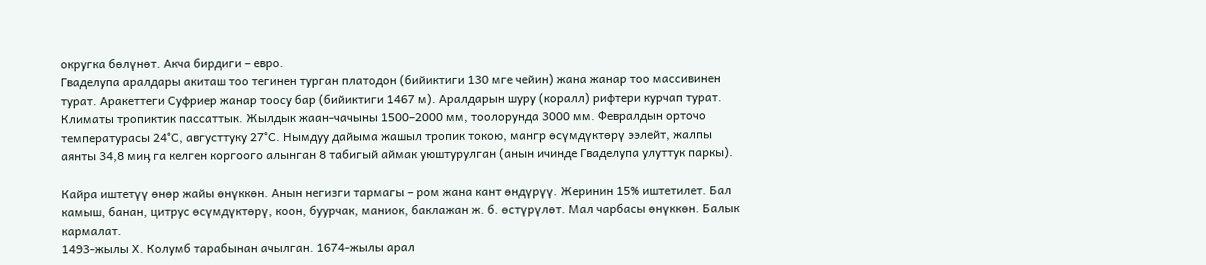округка бөлүнөт. Акча бирдиги – евро.
Гваделупа аралдары акиташ тоо тегинен турган платодон (бийиктиги 130 мге чейин) жана жанар тоо массивинен турат. Аракеттеги Суфриер жанар тоосу бар (бийиктиги 1467 м). Аралдарын шуру (коралл) рифтери курчап турат. Климаты тропиктик пассаттык. Жылдык жаан-чачыны 1500–2000 мм, тоолорунда 3000 мм. Февралдын орточо температурасы 24°С, августтуку 27°С. Нымдуу дайыма жашыл тропик токою, мангр өсүмдүктөрү ээлейт, жалпы аянты 34,8 миӊ га келген коргоого алынган 8 табигый аймак уюштурулган (анын ичинде Гваделупа улуттук паркы).

Кайра иштетүү өнөр жайы өнүккөн. Анын негизги тармагы – ром жана кант өндүрүү. Жеринин 15% иштетилет. Бал камыш, банан, цитрус өсүмдүктөрү, коон, буурчак, маниок, баклажан ж. б. өстүрүлөт. Мал чарбасы өнүккөн. Балык кармалат.
1493-жылы Х. Колумб тарабынан ачылган. 1674-жылы арал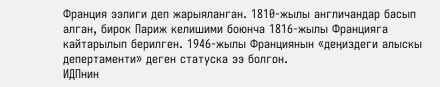Франция ээлиги деп жарыяланган. 1810-жылы англичандар басып алган, бирок Париж келишими боюнча 1816-жылы Францияга кайтарылып берилген. 1946-жылы Франциянын «деӊиздеги алыскы депертаменти» деген статуска ээ болгон.
ИДПнин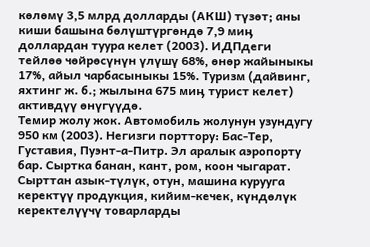көлөмү 3,5 млрд долларды (АКШ) түзөт; аны киши башына бөлүштүргөндө 7,9 миӊ доллардан туура келет (2003). ИДПдеги тейлөө чөйрөсүнүн үлүшү 68%, өнөр жайыныкы 17%, айыл чарбасыныкы 15%. Туризм (дайвинг, яхтинг ж. б.; жылына 675 миӊ турист келет) активдүү өнүгүүдө.
Темир жолу жок. Автомобиль жолунун узундугу 950 км (2003). Негизги порттору: Бас-Тер, Густавия, Пуэнт-а-Питр. Эл аралык аэропорту бар. Сыртка банан, кант, ром, коон чыгарат. Сырттан азык-түлүк, отун, машина курууга керектүү продукция, кийим-кечек, күндөлүк керектелүүчү товарларды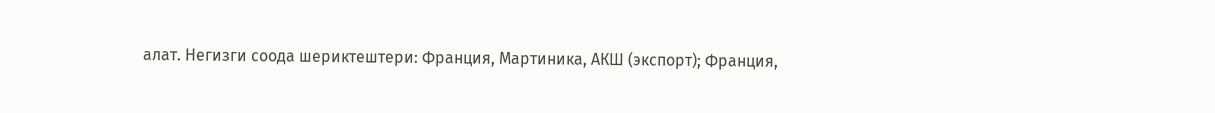алат. Негизги соода шериктештери: Франция, Мартиника, АКШ (экспорт); Франция,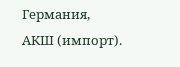Германия, АКШ (импорт).